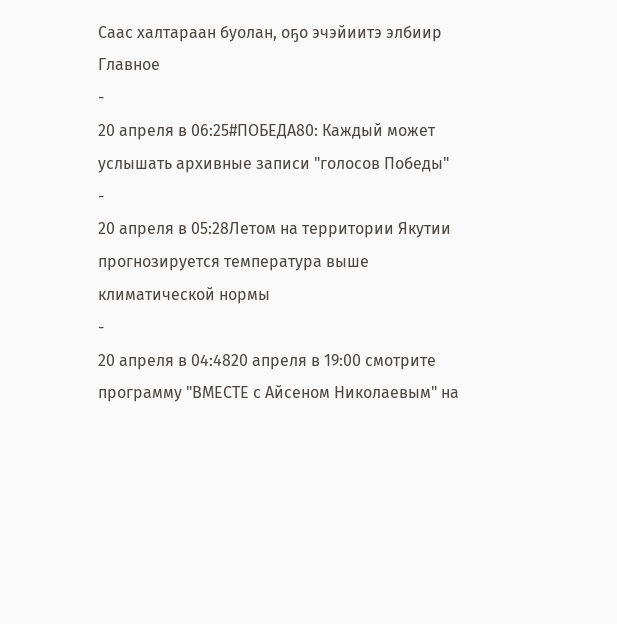Саас халтараан буолан, оҕо эчэйиитэ элбиир
Главное
-
20 апреля в 06:25#ПОБЕДА80: Каждый может услышать архивные записи "голосов Победы"
-
20 апреля в 05:28Летом на территории Якутии прогнозируется температура выше климатической нормы
-
20 апреля в 04:4820 апреля в 19:00 смотрите программу "ВМЕСТЕ с Айсеном Николаевым" на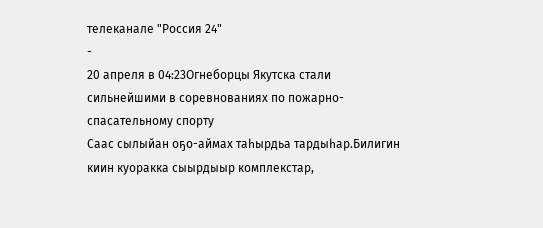телеканале "Россия 24"
-
20 апреля в 04:23Огнеборцы Якутска стали сильнейшими в соревнованиях по пожарно-спасательному спорту
Саас сылыйан оҕо-аймах таһырдьа тардыһар.Билигин киин куоракка сыырдыыр комплекстар,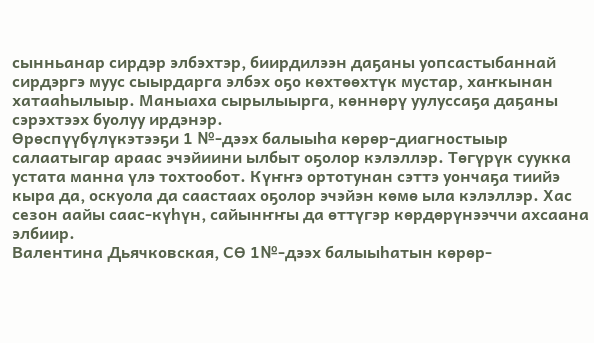сынньанар сирдэр элбэхтэр, биирдилээн даҕаны уопсастыбаннай сирдэргэ муус сыырдарга элбэх оҕо көхтөөхтүк мустар, хаҥкынан хатааһылыыр. Маныаха сырылыырга, көннөрү уулуссаҕа даҕаны сэрэхтээх буолуу ирдэнэр.
Өрөспүүбүлүкэтээҕи 1 №-дээх балыыһа көрөр-диагностыыр салаатыгар араас эчэйиини ылбыт оҕолор кэлэллэр. Төгүрүк суукка устата манна үлэ тохтообот. Күҥҥэ ортотунан сэттэ уончаҕа тиийэ кыра да, оскуола да саастаах оҕолор эчэйэн көмө ыла кэлэллэр. Хас сезон аайы саас-күһүн, сайынҥҥы да өттүгэр көрдөрүнээччи ахсаана элбиир.
Валентина Дьячковская, СӨ 1№-дээх балыыһатын көрөр-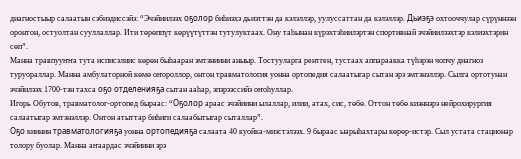диагностыыр салаатын сэбиэдиссэйэ: “Эчэйиилээх оҕолор биһиэхэ дьиэттэн да кэлэллэр, уулуссаттан да кэлэллэр. Дьиэҕэ охтооччулар сүрүннээн оронтон, остуолтан сууллаллар. Ити төрөппүт көрүүтүттэн тутулуктаах. Ону таһынан күрэхтэһиилэртэн спортивнай эчэйиилээхтэр кэлиэхтэрин сөп”.
Манна травпууҥҥа тута исписэлиис көрөн быһааран эмтэниини аныыр. Тостууларга рентген, тустаах аппараакка түһэрэн чопчу диагноз туруораллар. Манна амбулаторной көмө оҥороллор, онтон травматология уонна ортопедия салаатыгар сытан эрэ эмтэнэллэр. Сылга ортотунан эчэйилээх 1700-тэн тахса оҕо отделенияҕа сытан ааһар, эпэрээссийэ оҥоһуллар.
Игорь Обутов, травматолог-ортопед быраас: “Оҕолор араас эчэйиини ылаллар, илии, атах, сис, төбө. Оттон төбө киэннэрэ нейрохирургия салаатыгар эмтэнэллэр. Онтон атыттар биһиги салаабытыгар сыталлар”.
Оҕо киинин травматологияҕа уонна ортопедияҕа салаата 40 куойка-миэстэлээх. 9 быраас ыарыһахтары көрөр-истэр. Сыл устата стационар толору буолар. Манна аҥаардас эчэйиини эрэ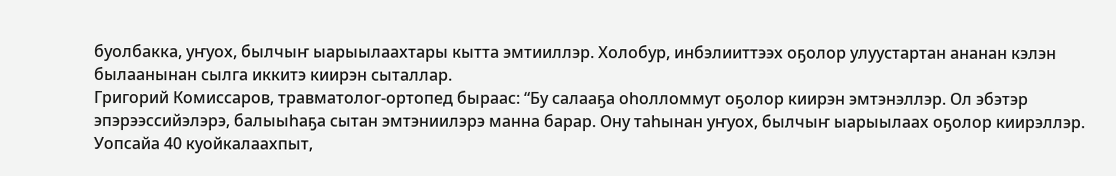буолбакка, уҥуох, былчыҥ ыарыылаахтары кытта эмтииллэр. Холобур, инбэлииттээх оҕолор улуустартан ананан кэлэн былаанынан сылга иккитэ киирэн сыталлар.
Григорий Комиссаров, травматолог-ортопед быраас: “Бу салааҕа оһолломмут оҕолор киирэн эмтэнэллэр. Ол эбэтэр эпэрээссийэлэрэ, балыыһаҕа сытан эмтэниилэрэ манна барар. Ону таһынан уҥуох, былчыҥ ыарыылаах оҕолор киирэллэр. Уопсайа 40 куойкалаахпыт,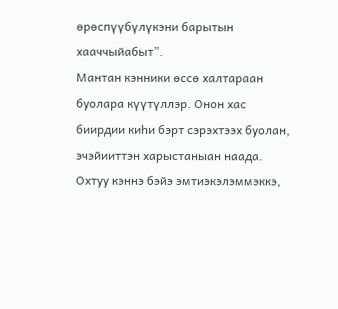өрөспүүбүлүкэни барытын хааччыйабыт”.
Мантан кэнники өссө халтараан буолара күүтүллэр. Онон хас биирдии киһи бэрт сэрэхтээх буолан, эчэйииттэн харыстаныан наада. Охтуу кэннэ бэйэ эмтиэкэлэммэккэ,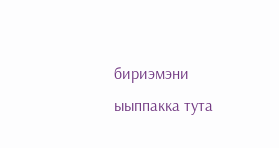бириэмэни ыыппакка тута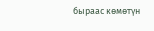быраас көмөтүн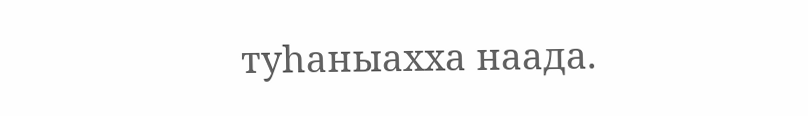туһаныахха наада.